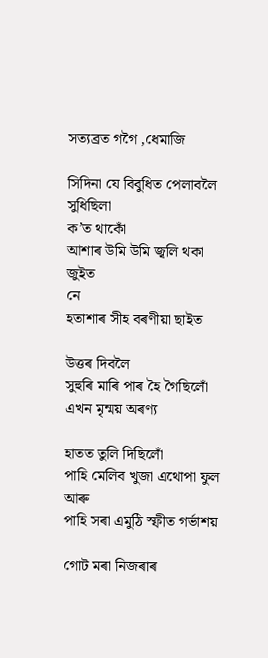সত্যব্ৰত গগৈ ,ধেমাজি

সিদিনা যে বিবুধিত পেলাবলৈ সুধিছিলা
ক’ত থাকোঁ
আশাৰ উমি উমি জ্বলি থকা জুইত
নে
হতাশাৰ সীহ বৰণীয়া ছাইত

উত্তৰ দিবলৈ
সুহুৰি মাৰি পাৰ হৈ গৈছিলোঁ
এখন মৃন্ময় অৰণ্য

হাতত তুলি দিছিলোঁ
পাহি মেলিব খুজা এথোপা ফুল
আৰু
পাহি সৰা এমুঠি স্ফীত গর্ভাশয়

গোট মৰা নিজৰাৰ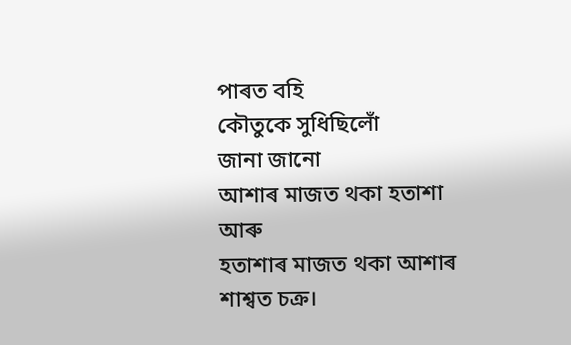পাৰত বহি
কৌতুকে সুধিছিলোঁ
জানা জানো
আশাৰ মাজত থকা হতাশা
আৰু
হতাশাৰ মাজত থকা আশাৰ
শাশ্বত চক্ৰ।